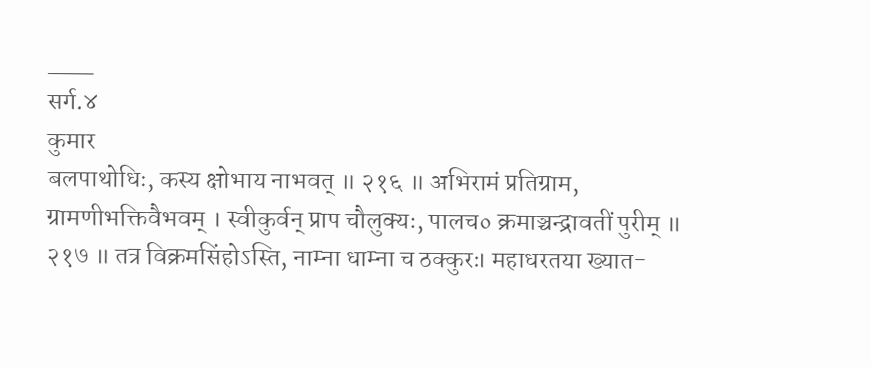___
सर्ग.४
कुमार
बलपाथोधिः, कस्य क्षोभाय नाभवत् ॥ २१६ ॥ अभिरामं प्रतिग्राम, ग्रामणीभक्तिवैभवम् । स्वीकुर्वन् प्राप चौलुक्यः, पालच० क्रमाञ्चन्द्रावतीं पुरीम् ॥ २१७ ॥ तत्र विक्रमसिंहोऽस्ति, नाम्ना धाम्ना च ठक्कुरः। महाधरतया ख्यात-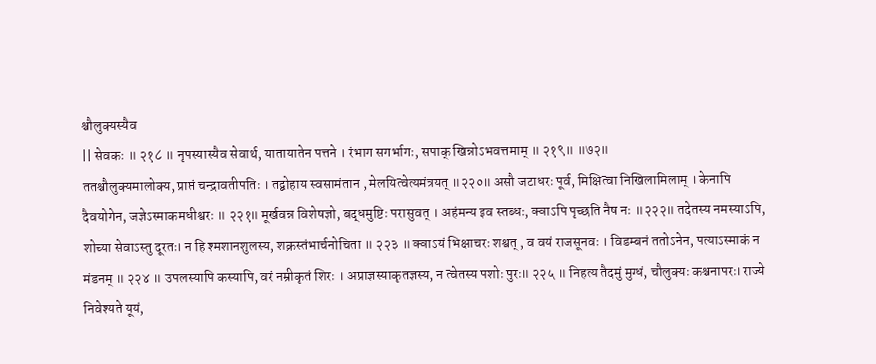श्चौलुक्यस्यैव
|| सेवकः ॥ २१८ ॥ नृपस्यास्यैव सेवार्थ, यातायातेन पत्तने । रंभाग सगर्भागः, सपाक् खिन्नोऽभवत्तमाम् ॥ २१९॥ ॥७२॥
ततश्चौलुक्यमालोक्य, प्राप्तं चन्द्रावतीपतिः । तद्बोहाय स्वसामंतान , मेलयित्वेत्यमंत्रयत् ॥२२०॥ असौ जटाधरः पूर्व, मिक्षित्वा निखिलामिलाम् । केनापि दैवयोगेन, जज्ञेऽस्माकमधीश्वरः ॥ २२१॥ मूर्खवन्न विशेषज्ञो, बद्धमुष्टिः परासुवत् । अहंमन्य इव स्तब्धः, क्वाऽपि पृच्छति नैष नः ॥२२२॥ तदेतस्य नमस्याऽपि, शोच्या सेवाऽस्तु दूरतः। न हि श्मशानशुलस्य, शक्रस्तंभार्चनोचिता ॥ २२३ ॥ क्वाऽयं भिक्षाचरः शश्वत् , व वयं राजसूनवः । विडम्बनं ततोऽनेन, पत्याऽस्माकं न मंडनम् ॥ २२४ ॥ उपलस्यापि कस्यापि, वरं नम्रीकृतं शिरः । अप्राज्ञस्याकृतज्ञस्य, न त्वेतस्य पशोः पुरः॥ २२५ ॥ निहत्य तैदमुं मुग्धं, चौलुक्यः कश्चनापरः। राज्ये निवेश्यते यूयं,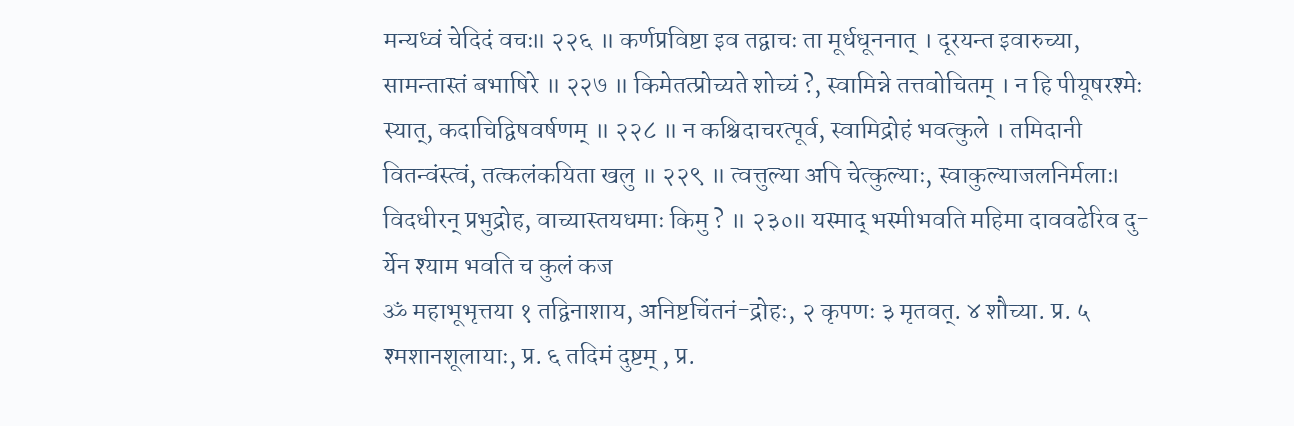मन्यध्वं चेदिदं वचः॥ २२६ ॥ कर्णप्रविष्टा इव तद्वाचः ता मूर्धधूननात् । दूरयन्त इवारुच्या, सामन्तास्तं बभाषिरे ॥ २२७ ॥ किमेतत्प्रोच्यते शोच्यं ?, स्वामिन्ने तत्तवोचितम् । न हि पीयूषरश्मेः स्यात्, कदाचिद्विषवर्षणम् ॥ २२८ ॥ न कश्चिदाचरत्पूर्व, स्वामिद्रोहं भवत्कुले । तमिदानी वितन्वंस्त्वं, तत्कलंकयिता खलु ॥ २२९ ॥ त्वत्तुल्या अपि चेत्कुल्याः, स्वाकुल्याजलनिर्मलाः। विदधीरन् प्रभुद्रोह, वाच्यास्तयधमाः किमु ? ॥ २३०॥ यस्माद् भस्मीभवति महिमा दाववढेरिव दु-र्येन श्याम भवति च कुलं कज
ॐ महाभूभृत्तया १ तद्विनाशाय, अनिष्टचिंतनं-द्रोहः, २ कृपणः ३ मृतवत्. ४ शौच्या. प्र. ५ श्मशानशूलायाः, प्र. ६ तदिमं दुष्टम् , प्र.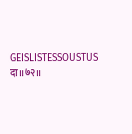GEISLISTESSOUSTUS
दा॥७२॥